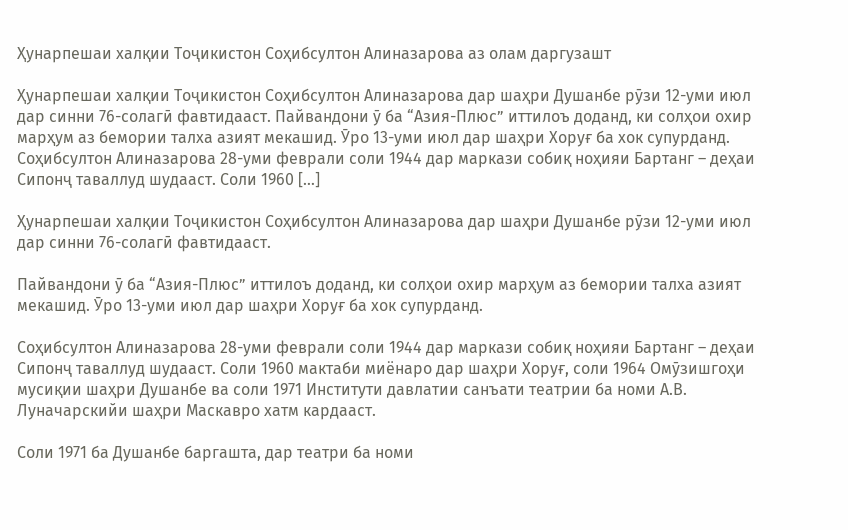Ҳунарпешаи халқии Тоҷикистон Соҳибсултон Алиназарова аз олам даргузашт

Ҳунарпешаи халқии Тоҷикистон Соҳибсултон Алиназарова дар шаҳри Душанбе рӯзи 12-уми июл дар синни 76-солагӣ фавтидааст. Пайвандони ӯ ба “Азия-Плюс” иттилоъ доданд, ки солҳои охир марҳум аз бемории талха азият мекашид. Ӯро 13-уми июл дар шаҳри Хоруғ ба хок супурданд. Соҳибсултон Алиназарова 28-уми феврали соли 1944 дар маркази собиқ ноҳияи Бартанг – деҳаи Сипонҷ таваллуд шудааст. Соли 1960 […]

Ҳунарпешаи халқии Тоҷикистон Соҳибсултон Алиназарова дар шаҳри Душанбе рӯзи 12-уми июл дар синни 76-солагӣ фавтидааст.

Пайвандони ӯ ба “Азия-Плюс” иттилоъ доданд, ки солҳои охир марҳум аз бемории талха азият мекашид. Ӯро 13-уми июл дар шаҳри Хоруғ ба хок супурданд.

Соҳибсултон Алиназарова 28-уми феврали соли 1944 дар маркази собиқ ноҳияи Бартанг – деҳаи Сипонҷ таваллуд шудааст. Соли 1960 мактаби миёнаро дар шаҳри Хоруғ, соли 1964 Омӯзишгоҳи мусиқии шаҳри Душанбе ва соли 1971 Институти давлатии санъати театрии ба номи А.В. Луначарскийи шаҳри Маскавро хатм кардааст.

Соли 1971 ба Душанбе баргашта, дар театри ба номи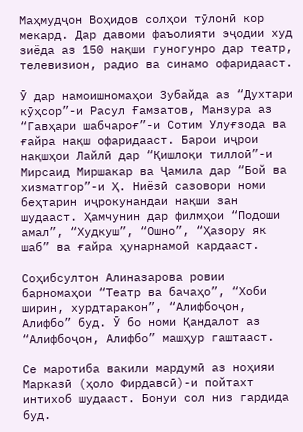Маҳмудҷон Воҳидов солҳои тӯлонӣ кор мекард. Дар давоми фаъолияти эҷодии худ зиёда аз 150 нақши гуногунро дар театр, телевизион, радио ва синамо офаридааст.

Ӯ дар намоишномаҳои Зубайда аз “Духтари кӯҳсор”-и Расул Ғамзатов, Манзура аз “Гавҳари шабчароғ”-и Сотим Улуғзода ва ғайра нақш офаридааст. Барои иҷрои нақшҳои Лайлӣ дар “Қишлоқи тиллоӣ”-и Мирсаид Миршакар ва Ҷамила дар “Бой ва хизматгор”-и Ҳ. Ниёзӣ сазовори номи беҳтарин иҷрокунандаи нақши зан шудааст. Ҳамчунин дар филмҳои “Подоши амал”, “Худкуш”, “Ошно”, “Ҳазору як шаб” ва ғайра ҳунарнамоӣ кардааст.

Соҳибсултон Алиназарова ровии барномаҳои “Театр ва бачаҳо”, “Хоби ширин, хурдтаракон”, “Алифбоҷон, Алифбо” буд. Ӯ бо номи Қандалот аз “Алифбоҷон, Алифбо” машҳур гаштааст.

Се маротиба вакили мардумӣ аз ноҳияи Марказӣ (ҳоло Фирдавсӣ)-и пойтахт интихоб шудааст. Бонуи сол низ гардида буд.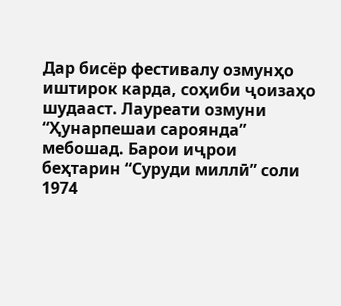Дар бисёр фестивалу озмунҳо иштирок карда, соҳиби ҷоизаҳо шудааст. Лауреати озмуни “Ҳунарпешаи сароянда” мебошад. Барои иҷрои беҳтарин “Суруди миллӣ” соли 1974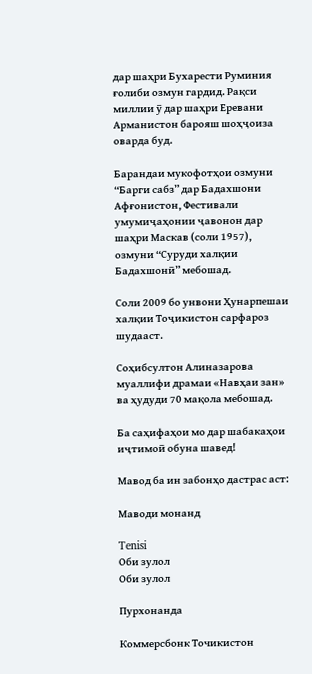дар шаҳри Бухарести Руминия ғолиби озмун гардид. Рақси миллии ӯ дар шаҳри Еревани Арманистон барояш шоҳҷоиза оварда буд.

Барандаи мукофотҳои озмуни “Барги сабз” дар Бадахшони Афғонистон, Фестивали умумиҷаҳонии ҷавонон дар шаҳри Маскав (соли 1957), озмуни “Суруди халқии Бадахшонӣ” мебошад.

Соли 2009 бо унвони Ҳунарпешаи халқии Тоҷикистон сарфароз шудааст.

Соҳибсултон Алиназарова муаллифи драмаи «Навҳаи зан» ва ҳудуди 70 мақола мебошад.

Ба саҳифаҳои мо дар шабакаҳои иҷтимоӣ обуна шавед!

Мавод ба ин забонҳо дастрас аст:

Маводи монанд

Tenisi
Оби зулол
Оби зулол

Пурхонанда

Коммерсбонк Точикистон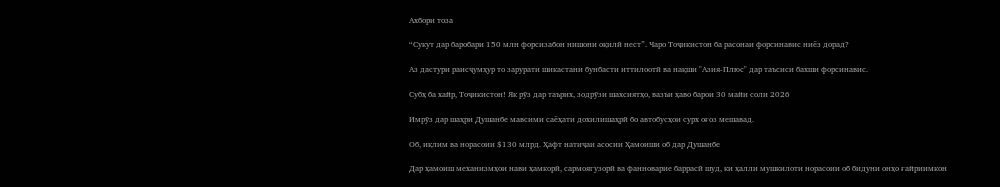Ахбори тоза

“Сукут дар баробари 150 млн форсизабон нишони оқилӣ нест”. Чаро Тоҷикистон ба расонаи форсинавис ниёз дорад?

Аз дастури раисҷумҳур то зарурати шикастани бунбасти иттилоотӣ ва нақши "Азия-Плюс" дар таъсиси бахши форсинавис.

Субҳ ба хайр, Тоҷикистон! Як рӯз дар таърих, зодрӯзи шахсиятҳо, вазъи ҳаво барои 30 майи соли 2026

Имрӯз дар шаҳри Душанбе мавсими саёҳати дохилишаҳрӣ бо автобусҳои сурх оғоз мешавад.

Об, иқлим ва норасоии $130 млрд. Ҳафт натиҷаи асосии Ҳамоиши об дар Душанбе

Дар ҳамоиш механизмҳои нави ҳамкорӣ, сармоягузорӣ ва фанноварие баррасӣ шуд, ки ҳалли мушкилоти норасоии об бидуни онҳо ғайриимкон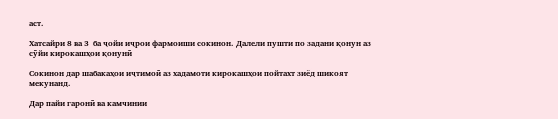аст.

Хатсайри 8 ва 3  ба ҷойи иҷрои фармоиши сокинон. Далели пушти по задани қонун аз сӯйи кирокашҳои қонунӣ

Сокинон дар шабакаҳои иҷтимоӣ аз хадамоти кирокашҳои пойтахт зиёд шикоят мекунанд.

Дар пайи гаронӣ ва камчинии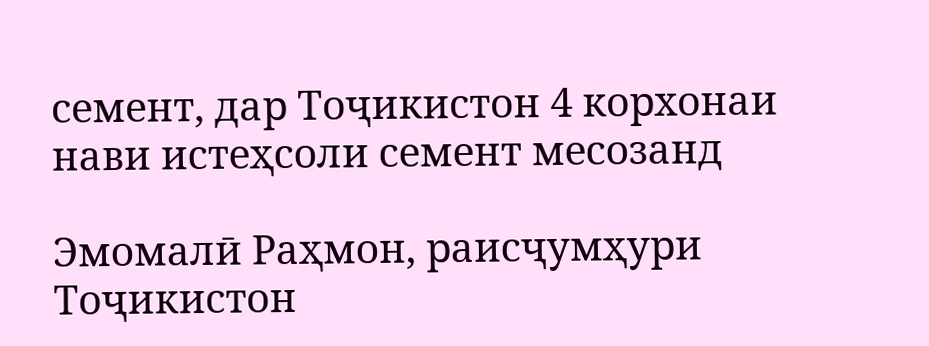семент, дар Тоҷикистон 4 корхонаи нави истеҳсоли семент месозанд

Эмомалӣ Раҳмон, раисҷумҳури Тоҷикистон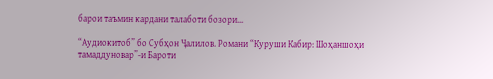барои таъмин кардани талаботи бозори...

“Аудиокитоб” бо Субҳон Ҷалилов. Романи “Куруши Кабир: Шоҳаншоҳи тамаддуновар”-и Бароти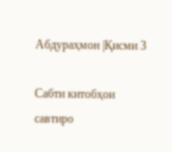Абдураҳмон |Қисми 3

Cабти китобҳои савтиро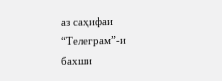аз саҳифаи “Телеграм”-и бахши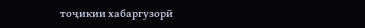тоҷикии хабаргузорӣ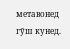метавонед гӯш кунед.